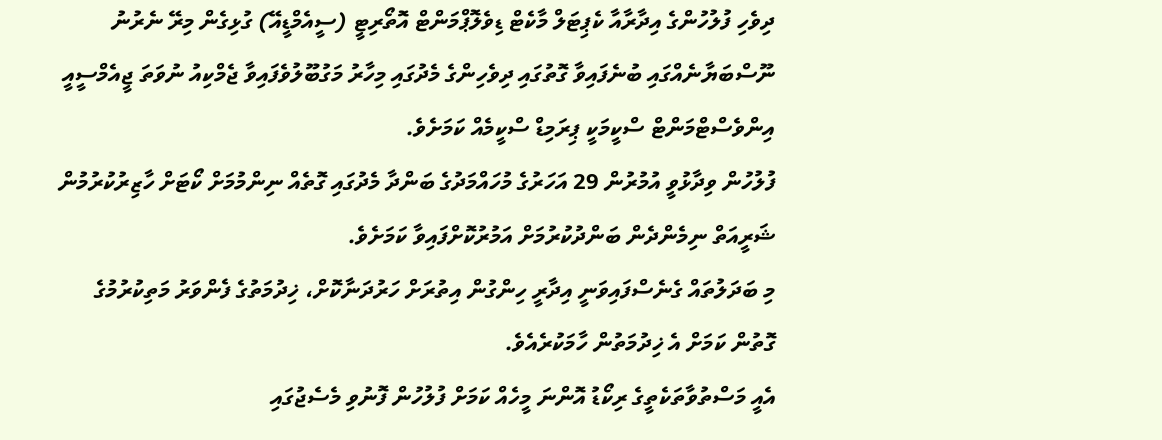ދިވެހި ފުލުހުންގެ އިދާރާއާ ކެޕިޓަލް މާކެޓް ޑިވެލޮޕްމަންޓް އޮތޯރިޓީ (ސީއެމްޑީއޭ) ގުޅިގެން މިރޭ ނެރުނު ނޫސްބަޔާނެއްގައި ބުނެފައިވާ ގޮތުގައި ދިވެހިންގެ މެދުގައި މިހާރު މަގުބޫލުވެފައިވާ ޖެމްކިއު ނުވަތަ ޖީއެމްސީއީ އިންވެސްޓްމަންޓް ސްކީމަކީ ޕިރަމިޑް ސްކީމެއް ކަމަށެވެ.
ފުލުހުން ވިދާޅުވީ އުމުރުން 29 އަހަރުގެ މުހައްމަދުގެ ބަންދާ މެދުގައި ގޮތެއް ނިންމުމަށް ކޯޓަށް ހާޒިރުކުރުމުން ޝަރީއަތް ނިމެންދެން ބަންދުކުރުމަށް އަމުރުކޮށްފައިވާ ކަމަށެވެ.
މި ބަދަލުތައް ގެނެސްފައިވަނީ އިދާރީ ހިންގުން އިތުރަށް ހަރުދަނާކޮށް، ޚިދުމަތުގެ ފެންވަރު މަތިކުރުމުގެ ގޮތުން ކަމަށް އެ ޚިދުމަތުން ހާމަކުރެއެވެ.
އެއީ މަސްތުވާތަކެތީގެ ރިކޯޑު އޮންނަ މީހެއް ކަމަށް ފުލުހުން ފޮނުވި މެސެޖުގައި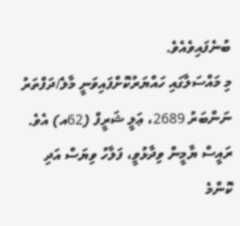ބުނެފައިވެއެވެ.
މި މައްސަލާގައި ހައްޔަރުކޮށްފައިވަނީ މާލެ/ދަފްތަރު ނަންބަރު 2689، ޢަލީ ޝަރީފް (62އ) އެވެ.
ރައީސް ޔާމީން ވިދާޅުވީ، ފަލާހު ވިޔަސް އަދި ކޮންމެ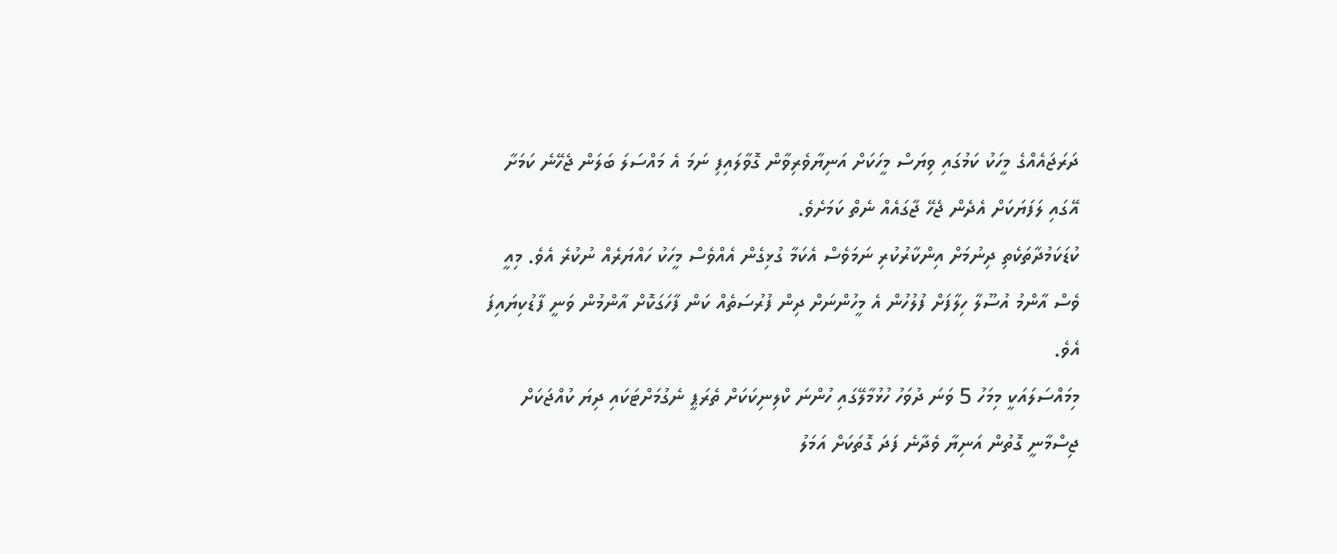ދަރަޖައެއްގެ މީހަކު ކަމުގައި ވިޔަސް މީހަކަށް އަނިޔާވެރިވާން ގޮވާލައިފި ނަމަ އެ މައްސަލަ ބަލަން ޖެހޭނެ ކަމަށާ އޭގައި ލަފަޔަކަށް އެދެން ޖެހޭ ޖާގައެއް ނެތް ކަމަށެވެ.
ކުޑަކަމުދާތަކެތި ދިނުމަށް އިންކާރުކުރި ނަމަވެސް އެކަމާ ގުޅިގެން އެއްވެސް މީހަކު ހައްޔަރެއް ނުކުރެ އެވެ. މިއީ ވެސް އާންމު އުސޫލާ ހިލާފަށް ފުލުހުން އެ މީހުންނަށް ދިން ފުރުސަތެއް ކަން ފާހަގަކޮށް އާންމުން ވަނީ ފާޑުކިޔައިފަ އެވެ.
މިމައްސަލައަކީ މިމަހު 5 ވަނަ ދުވަހު ހުޅުމާލޭގައި ހުންނަ ކްލިނިކަކަށް ތެރަޕީ ނެގުމަށްޓަކައި ދިޔަ ކުއްޖަކަށް ޖިސްމާނީ ގޮތުން އަނިޔާ ވެދާނެ ފަދަ ގޮތަކަށް އަމަލު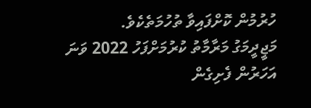ހުރުމުން ކޮށްފައިވާ ތުހުމަތެކެވެ.
މަޖީދީމަގު މަރާމާތު ކުރުމަށްފަހު 2022 ވަނަ އަހަރުން ފެށިގެން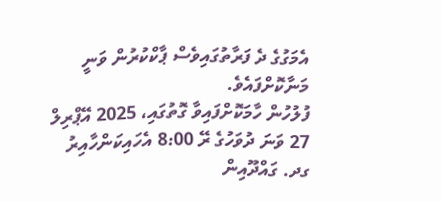އެމަގުގެ ދެ ފަރާތުގައިވެސް ޕާކްކުރުން ވަނީ މަނާކޮށްފައެވެ.
ފުލުހުން ހާމަކޮށްފައިވާ ގޮތުގައި، 2025 އޭޕްރިލް 27 ވަނަ ދުވަހުގެ ރޭ 8:00 އެހައިކަންހާއިރު ގދ. ގައްދޫއިން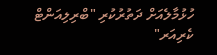ހުޅުމާލެއަށް ދަތުރުކުރި "ބްރިލިއަންޓް ކެރިއަރ"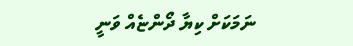ނަމަކަށް ކިޔާ ދޯންޏެއް ވަނީ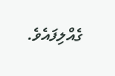ގެއްލިފައެވެ.